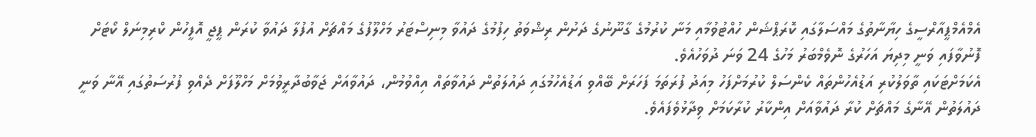އެމްއެމްޕީއާރްސީގެ ހިޔާނާތުގެ މައްސަލާގައި ކޮރަޕްޝަން ހުއްޓުވުމާއި މަނާ ކުރުމުގެ ގާނޫނުގެ ދަށުން ރިޝްވަތު ހިފުމުގެ ދައުވާ މިނިސްޓަރު މަހްލޫފުގެ މައްޗަށް އުފުލާ ދައުވާ ކުރަން ޕީޖީ އޮފީހުން ކްރިމިނަލް ކޯޓަށް ފޮނުވާފައި ވަނީ މިދިޔަ އަހަރުގެ ނޮވެމްބަރު މަހުގެ 24 ވަނަ ދުވަހުއެވެ.
އެކަމަށްޓަކައި ތާވަލުކުރި އަޑުއެހުންތައް ކެންސަލް ކުރުމަށްފަހު މިއަދު ފުރަތަމަ ފަހަރަށް ބޭއްވި އަޑުއެހުމުގައި ދައުލަތުން ދައުވާތައް އިއްވުމުން، ދައުވާއަށް ޖަވާބުދާރީވުމަށް މަހްލޫފަށް ދެއްވި ފުރުސަތުގައި އޭނާ ވަނީ ދައުލަތުން އޭނާގެ މައްޗަށް ކުރާ ދައުވާއަށް އިންކާރު ކުރާކަމަށް ވިދާޅުވެފައެވެ.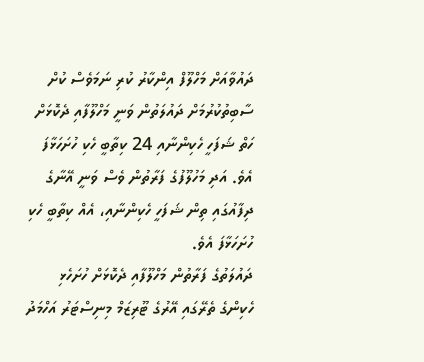ދައުވާއަށް މަހްލޫފް އިންކާރު ކުރި ނަމަވެސް ކުށް ސާބިތުކުރުމަށް ދައުލަތުން ވަނީ މަހްލޫފާއި ދެކޮޅަށް ހަތް ޝަފަހީ ހެކިންނާއި 24 ކިތާބީ ހެކި ހުށަހަޅާފަ އެވެ. އަދި މަހުލޫފުގެ ފަރާތުން ވެސް ވަނީ އޭނާގެ ދިފާއުގައި ތިން ޝަފަހީ ހެކިންނާއި، އެއް ކިތާބީ ހެކި ހުށަހަޅާފަ އެވެ.
ދައުލަތުގެ ފަރާތުން މަހްލޫފާއި ދެކޮޅަށް ހުށަހެޅި ހެކިންގެ ތެރޭގައި އޭރުގެ ޓޫރިޒަމް މިނިސްޓަރު އަހްމަދު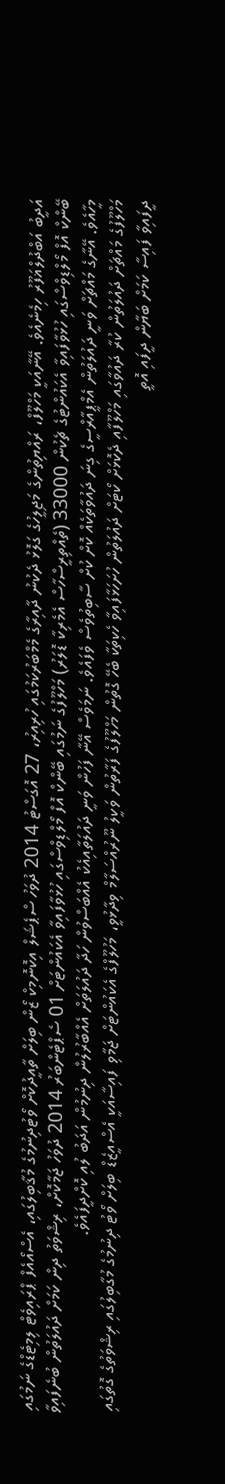އަދީބު އަބްދުލްޣަފޫރު ހިމެނެއެވެ. އޭނާއަކީ މަހްލޫފް، ރައްޔިތުންގެ މަޖިލީހުގެ ގަލޮޅު ދެކުނު ދާއިރާގެ މެމްބަރުކަމުގައި ހުރިއިރު، 27 އޮގަސްޓު 2014 ދުވަހު ސްޕެޝަލް އިކޮނޮމިކް ޒޯން ބިލަށް ތާއީދުކޮށް ވޯޓުދިނުމުގެ މުޤާބިލުގައި، އެސްއޯއެފް ޕްރައިވެޓް ލިމިޓެޑްގެ ނަމުގައި ބޭންކް އޮފް މޯލްޑިވްސްގައި ހުޅުވާފައިވާ އެކައުންޓުގެ ޗެކުން 33000 (ތެއްތިރީސްހާސް އެމެރިކާ ޑޮލަރު) މަހްލޫފުގެ ނަމުގައި ބޭންކް އޮފް މޯލްޑިވްސްގައި ހުޅުވާފައިވާ އެކައުންޓަށް 01 ސެޕްޓެންބަރު 2014 ދުވަހު ޖަމާކޮށް، ރިޝްވަތު ދިން ކަމަށް ދައުލަތުން ބުނެފައިވާ މީހާއެވެ. އޭނާގެ މައްޗަށް ވަނީ ދައުލަތުން އެމްޕީއާރްސީގެ ގިނަ ދައުވާތަކެއް ކޮށް ކުށް ސާބިތުވެސް ވެފައެވެ. ނަމަވެސް އޭނާ ފަހުން ވަނީ ދައުލަތާއިއެކު އެއްބަސްވުން ހަދާ ދައުލަތަށް އެއްބާރުލުން ދިނުމުން އަދަބު ލުއި ކޮށްދީފައެވެ.
މަހްލޫފުގެ މައްޗަށް ދައުލަތުން ކުރާ ދައުވާގައި މަހްލޫފާއި ދެކޮޅަށް ކޯޓަށް ދައުލަތުން ހުށަހަޅާފައިވާ ހެކިތަކާ ބެހޭ ގޮތުން މަހްލޫފުގެ ފަރާތުން ވަކީލު ނޫރުއްސަލާމް ވިދާޅުވީ، މަހުލޫފްގެ އެކައުންޓަށް ޖަމާވި ފައިސާއަކީ އެސްއީޒެޑް ބިލަށް ވޯޓު ދިނުމުގެ މުގާބިލުގައި ރިޝްވަތުގެ ގޮތުގައި ދީފައިވާ ފައިސާ ކަމަށް ބަޔާން ދީފައި އޮތީ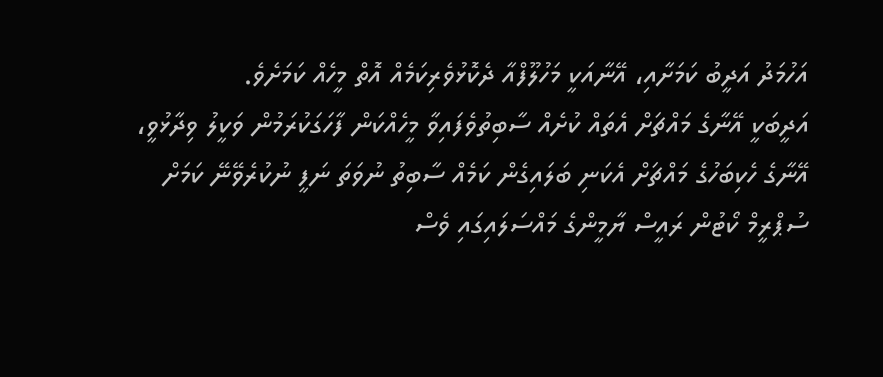އަހުމަދު އަދީބު ކަމަށާއި، އޭނާއަކީ މަހުލޫފްއާ ދެކޮޅުވެރިކަމެއް އޮތް މީހެއް ކަމަށެވެ.
އަދީބަކީ އޭނާގެ މައްޗަށް އެތައް ކުށެއް ސާބިތުވެފައިވާ މީހެއްކަން ފާހަގަކުރަމުން ވަކީލު ވިދާޅުވީ، އޭނާގެ ހެކިބަހުގެ މައްޗަށް އެކަނި ބަލައިގެން ކަމެއް ސާބިތު ނުވަތަ ނަފީ ނުކުރެވޭނޭ ކަމަށް ސުޕްރީމް ކޯޓުން ރައީސް ޔާމީންގެ މައްސަލައިގައި ވެސް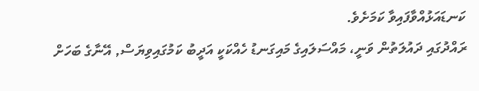ކަނޑައަޅުއްވާފައިވާ ކަމަށެވެ.
ރައްދުގައި ދައުލަތުން ވަނީ، މައްސަލައިގެ މައިގަނޑު ހެއްކަކީ އަދީބު ކަމުގައިވިޔަސް, އޭނާގެ ބަހަށް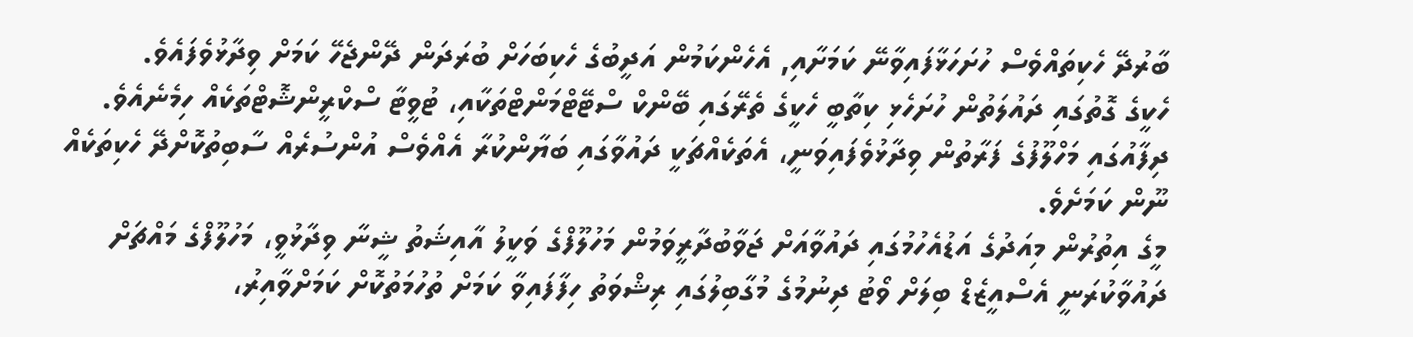ބާރުދޭ ހެކިތައްވެސް ހުށަހަޅާފައިވާނޭ ކަމަށާއި, އެހެންކަމުން އަދީބުގެ ހެކިބަހަށް ބުރަދަން ދޭންޖެހޭ ކަމަށް ވިދާޅުވެފައެވެ.
ހެކީގެ ގޮތުގައި ދައުލަތުން ހުށަހެޅި ކިތާބީ ހެކީގެ ތެރޭގައި ބޭންކް ސްޓޭޓްމަންޓްތަކާއި، ޓުވީޓާ ސްކްރީންޝޮޓްތަކެއް ހިމެނެއެވެ.
ދިފާއުގައި މަހްލޫފުގެ ފަރާތުން ވިދާޅުވެފައިވަނީ، އެތަކެއްޗަކީ ދައުވާގައި ބަޔާންކުރާ އެއްވެސް އުންސުރެއް ސާބިތުކޮށްދޭ ހެކިތަކެއް ނޫން ކަމަށެވެ.
މީގެ އިތުރުން މިއަދުގެ އަޑުއެހުމުގައި ދައުވާއަށް ޖަވާބުދާރީވަމުން މަހުލޫފްގެ ވަކީލު އާއިޝަތު ޝީނާ ވިދާޅުވީ، މަހުލޫފްގެ މައްޗަށް ދައުވާކުރަނީ އެސްއީޒެޑް ބިލަށް ވޯޓު ދިނުމުގެ މުގާބިލުގައި ރިޝްވަތު ހިފާފައިވާ ކަމަށް ތުހުމަތުކޮށް ކަމަށްވާއިރު،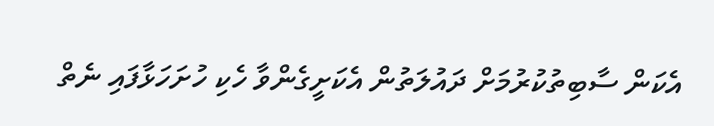އެކަން ސާބިތުކުރުމަށް ދައުލަތުން އެކަށީގެންވާ ހެކި ހުށަހަޅާފައި ނެތް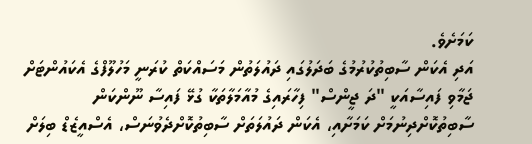ކަމަށެވެ.
އަދި އެކަން ސާބިތުކުރުމުގެ ބަދަލުގައި ދައުލަތުން މަސައްކަތް ކުރަނީ މަހުލޫފްގެ އެކައުންޓަށް ޖަމާވި ފައިސާއަކީ "ދަ ޖީންސް" ފިހާރައިގެ މުއާމަލާތަކާ ގުޅޭ ފައިސާ ނޫންކަން ސާބިތުކޮށްދިނުމަށް ކަމަށާއި، އެކަން ދައުލަތަށް ސާބިތުކޮށްދެވުނަސް، އެސްއީޒެޑް ބިލަށް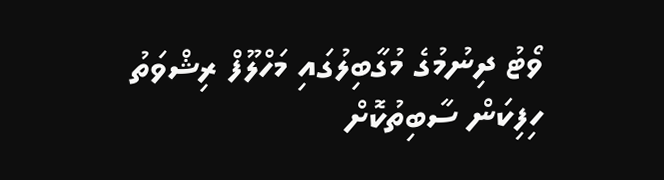ވޯޓު ދިނުމުގެ މުގާބިލުގައި މަހްލޫފް ރިޝްވަތު ހިފިކަން ސާބިތުކޮށް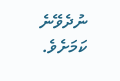ނުދެވޭނެ ކަމަށެވެ.